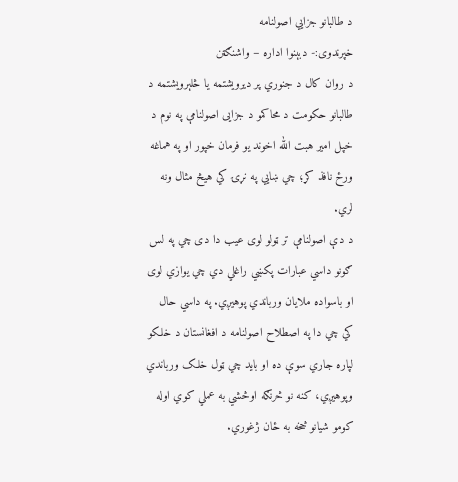د طالبانو جزایي اصولنامه
خپرندوی:- دبېنوا اداره – واشنګټن
د روان کال د جنوري پر دیرویشتمه یا څلېرویشتمه د طالبانو حکومت د محاکمو د جزایی اصولنامې په نوم د خپل امیر هبت الله اخوند یو فرمان خپور او په هماغه ورځ نافذ کړ؛ چي ښايي په نړۍ کي هیڅ مثال ونه لري.
د دې اصولنامې تر ټولو لوی عیب دا دی چي په لس ګونو داسي عبارات پکښي راغلي دي چي یوازي لوی او باسواده ملایان ورباندي پوهیږي. په داسي حال کي چي دا په اصطلاح اصولنامه د افغانستان د خلکو لپاره جاري سوې ده او باید چي ټول خلک ورباندي وپوهیږي، کنه نو څرنګه اوڅشي به عملي کوي اوله کومو شیانو څخه به ځان ژغوري.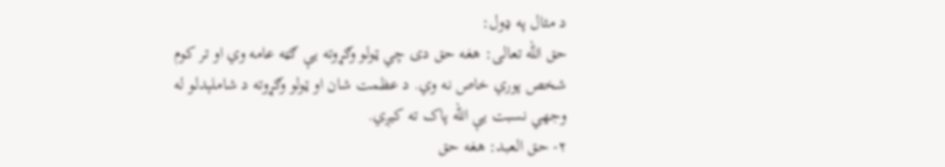د مثال په ډول:
حق الله تعالی: هغه حق دی چي ټولو وګړوته یې ګټه عامه وي او تر کوم شخص پوري خاص نه وي. د عظمت شان او ټولو وګړوته د شاملېدلو له وجهي نسبت یې الله پاک ته کیږي.
۲- حق العبد: هغه حق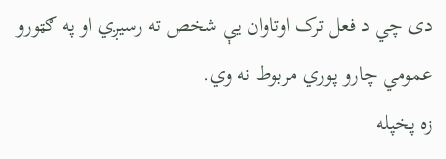دی چي د فعل ترک اوتاوان یې شخص ته رسیږي او په ګټورو عمومي چارو پوري مربوط نه وي.
زه پخپله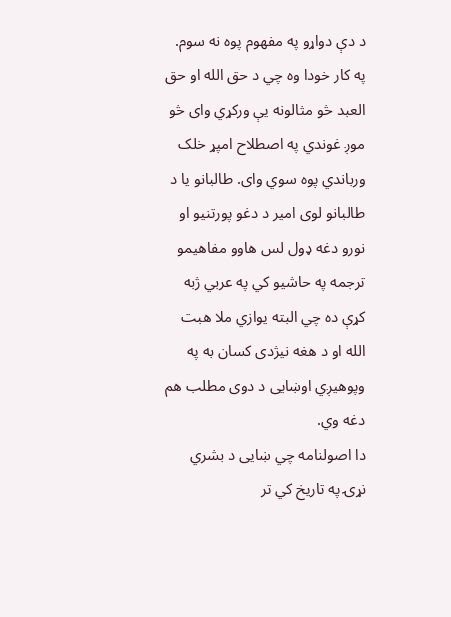د دې دواړو په مفهوم پوه نه سوم. په کار خودا وه چي د حق الله او حق العبد څو مثالونه یې ورکړي وای څو موږ غوندي په اصطلاح امپړ خلک ورباندي پوه سوي وای. طالبانو یا د طالبانو لوی امیر د دغو پورتنیو او نورو دغه ډول لس هاوو مفاهیمو ترجمه په حاشیو کي په عربي ژبه کړې ده چي البته یوازي ملا هبت الله او د هغه نیژدی کسان به په وپوهیږي اوښايی د دوی مطلب هم دغه وي.
دا اصولنامه چي ښايی د بشري نړۍ په تاریخ کي تر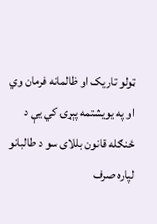ټولو تاریک او ظالمانه فرمان وي او په یویشتمه پېړۍ کي یې د ځنګله قانون بللای سو د طالبانو لپاره صرف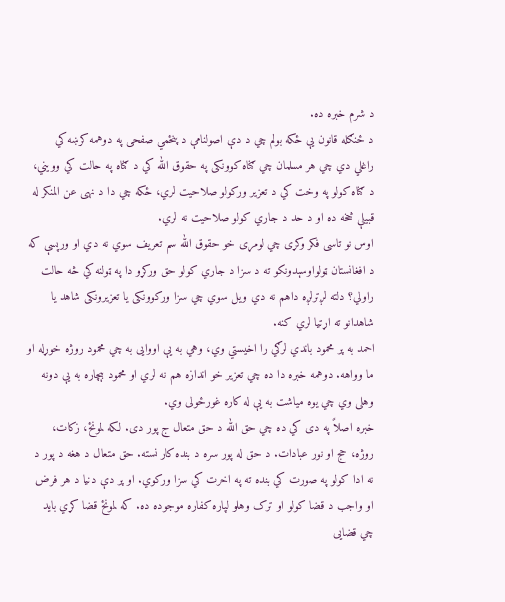د شرم خبره ده.
د ځنګله قانون یې ځکه بولم چي د دې اصولنامې د پنځمي صفحی په دوهمه کرښه کي راغلي دي چي هر مسلمان چي ګناه کوونکی په حقوق الله کي د ګناه په حالت کي وویني، د ګناه کولو په وخت کي د تعزیر ورکولو صلاحیت لري، ځکه چي دا د نهی عن المنکر له قبیلې څخه ده او د حد د جاري کولو صلاحیت نه لري.
اوس نو تاسی فکر وکړی چي لومړی خو حقوق الله سم تعریف سوي نه دي او ورپسې که د افغانستان ټولواوسېدونکو ته د سزا د جاري کولو حق ورکړو دا په ټولنه کي څه حالت راولي؟ دلته لږترلږه داهم نه دي ویل سوي چي سزا ورکوونکی یا تعزیرونکی شاهد یا شاهدانو ته اړتیا لري کنه.
احمد به پر محمود باندي لرګي را اخیستي وي، وهي به یې اووايی به چي محمود روژه خوړله او ما وواهه. دوهمه خبره دا ده چي تعزیر خو اندازه هم نه لري او محمود بېچاره به یې دونه وهلی وي چي یوه میاشت به یې له کاره غورځولی وي.
خبره اصلاً په دی کي ده چي حق الله د حق متعال ج پور دی. لکه لمونځ، زکات، روژه، حج او نور عبادات. د حق له پور سره د بنده کار نسته. حق متعال د هغه د پور د نه ادا کولو په صورت کي بنده ته په اخرت کي سزا ورکوي. او پر دې دنیا د هر فرض او واجب د قضا کولو او ترک وهلو لپاره کفاره موجوده ده. که لمونځ قضا کړي باید چي قضایی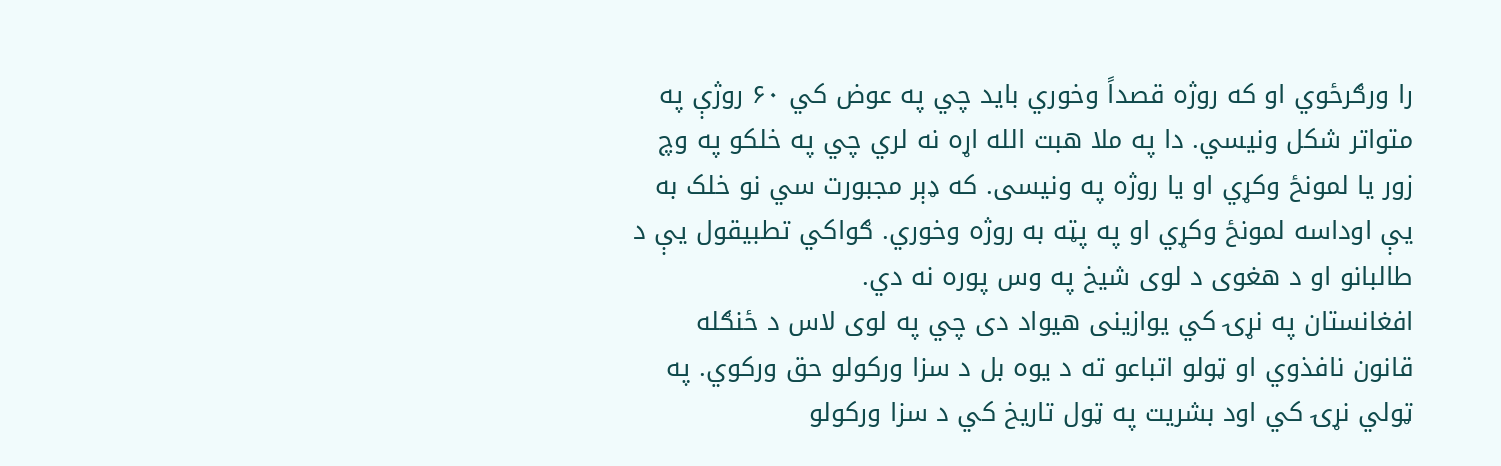را ورګرځوي او که روژه قصداً وخوري باید چي په عوض کي ۶۰ روژې په متواتر شکل ونیسي. دا په ملا هبت الله اړه نه لري چي په خلکو په وچ زور یا لمونځ وکړي او یا روژه په ونیسی. که ډېر مجبورت سي نو خلک به یې اوداسه لمونځ وکړي او په پټه به روژه وخوري. ګواکي تطبیقول یې د طالبانو او د هغوی د لوی شیخ په وس پوره نه دي.
افغانستان په نړۍ کي یوازینی هیواد دی چي په لوی لاس د ځنګله قانون نافذوي او ټولو اتباعو ته د یوه بل د سزا ورکولو حق ورکوي. په ټولي نړۍ کي اود بشریت په ټول تاریخ کي د سزا ورکولو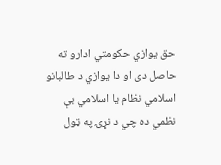حق یوازي حکومتي ادارو ته حاصل دی او دا یوازي د طالبانو اسلامي نظام یا اسلامي بې نظمي ده چي د نړۍ په ټول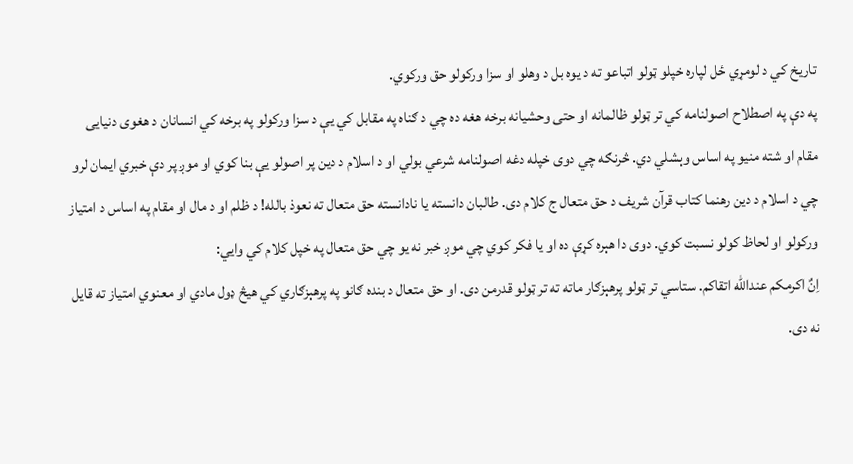تاریخ کي د لومړي ځل لپاره خپلو ټولو اتباعو ته د یوه بل د وهلو او سزا ورکولو حق ورکوي.
په دې په اصطلاح اصولنامه کي تر ټولو ظالمانه او حتی وحشیانه برخه هغه ده چي د ګناه په مقابل کي یې د سزا ورکولو په برخه کي انسانان د هغوی دنیایی مقام او شته منیو په اساس وېشلي دي. څرنګه چي دوی خپله دغه اصولنامه شرعي بولي او د اسلام د دین پر اصولو یې بنا کوي او موږ پر دې خبري ایمان لرو چي د اسلام د دین رهنما کتاب قرآن شریف د حق متعال ج کلام دی. طالبان دانسته یا نادانسته حق متعال ته نعوذ بالله! د ظلم او د مال او مقام په اساس د امتیاز ورکولو او لحاظ کولو نسبت کوي. دوی دا هېره کړې ده او یا فکر کوي چي موږ خبر نه یو چي حق متعال په خپل کلام کي وايي:
اِنٌ اکرمکم عندالله اتقاکم. ستاسي تر ټولو پرهېزګار ماته ته تر ټولو قدرمن دی. او حق متعال د بنده ګانو په پرهېزګاري کي هیڅ ډول مادي او معنوي امتیاز ته قایل نه دی.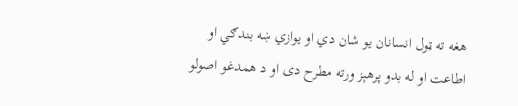هغه ته ټول انسانان یو شان دي او یوازي ښه بندګي او اطاعت او له بدو پرهېز ورته مطرح دی او د همدغو اصولو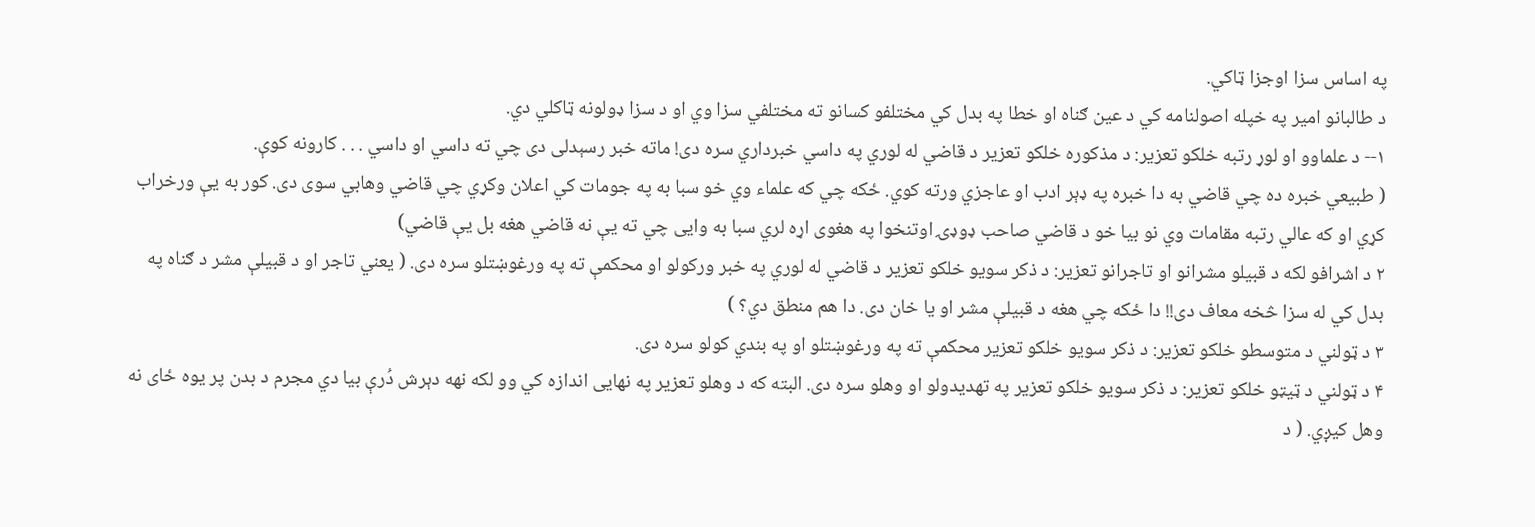په اساس سزا اوجزا ټاکي.
د طالبانو امیر په خپله اصولنامه کي د عین ګناه او خطا په بدل کي مختلفو کسانو ته مختلفي سزا وي او د سزا ډولونه ټاکلي دي.
۱-- د علماوو او لوړ رتبه خلکو تعزیر: د مذکوره خلکو تعزیر د قاضي له لوري په داسي خبرداري سره دی! ماته خبر رسېدلی دی چي ته داسي او داسي . . . کارونه کوې.
( طبیعي خبره ده چي قاضي به دا خبره په ډېر ادب او عاجزي ورته کوي. ځکه چي که علماء وي خو سبا به په جومات کي اعلان وکړي چي قاضي وهابي سوی دی. کور به یې ورخراب کړي او که عالي رتبه مقامات وي نو بیا خو د قاضي صاحب ډوډۍ اوتنخوا په هغوی اړه لري سبا به وايی چي ته یې نه قاضي هغه بل یې قاضي)
۲ د اشرافو لکه د قبیلو مشرانو او تاجرانو تعزیر: د ذکر سویو خلکو تعزیر د قاضي له لوري په خبر ورکولو او محکمې ته په ورغوښتلو سره دی. ( یعني تاجر او د قبیلې مشر د ګناه په بدل کي له سزا څخه معاف دی!! دا ځکه چي هغه د قبیلې مشر او یا خان دی. دا هم منطق دي؟ )
۳ د ټولني د متوسطو خلکو تعزیر: د ذکر سویو خلکو تعزیر محکمې ته په ورغوښتلو او په بندي کولو سره دی.
۴ د ټولني د ټیټو خلکو تعزیر: د ذکر سویو خلکو تعزیر په تهدیدولو او وهلو سره دی. البته که د وهلو تعزیر په نهايی اندازه کي وو لکه نهه دېرش دُرې بیا دي مجرم د بدن پر یوه ځای نه وهل کیږي. ( د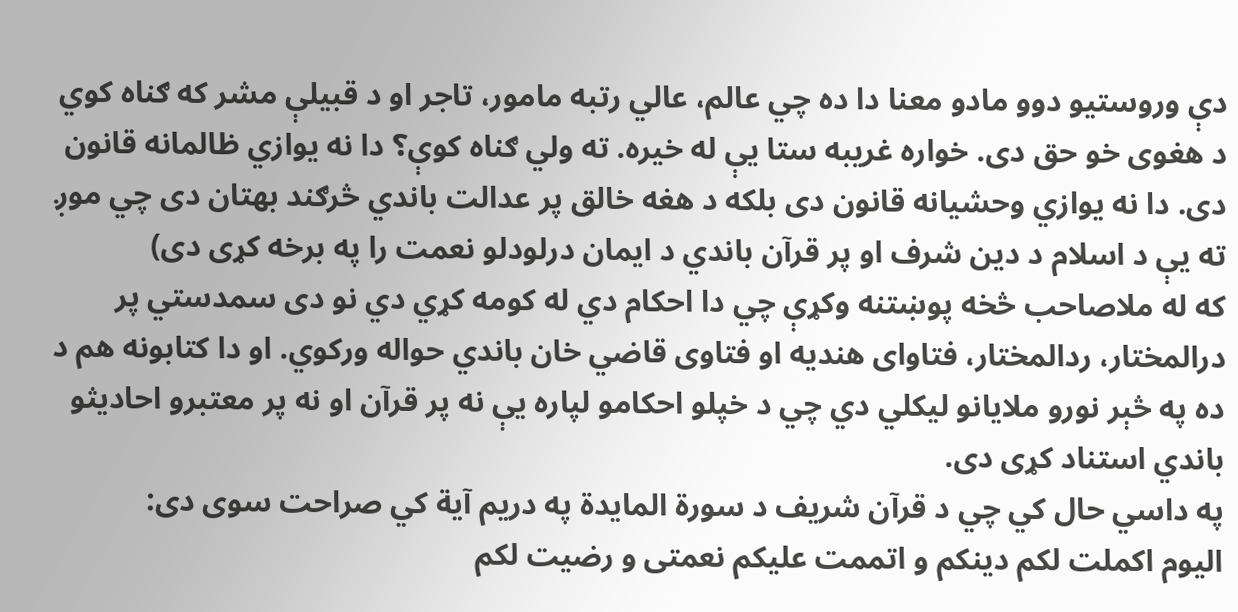دې وروستیو دوو مادو معنا دا ده چي عالم، عالي رتبه مامور، تاجر او د قبیلې مشر که ګناه کوي د هغوی خو حق دی. خواره غریبه ستا یې له خیره. ته ولي ګناه کوې؟ دا نه یوازي ظالمانه قانون دی. دا نه یوازي وحشیانه قانون دی بلکه د هغه خالق پر عدالت باندي څرګند بهتان دی چي موږ ته یې د اسلام د دین شرف او پر قرآن باندي د ایمان درلودلو نعمت را په برخه کړی دی)
که له ملاصاحب څخه پوښتنه وکړې چي دا احکام دي له کومه کړي دي نو دی سمدستي پر درالمختار، ردالمختار، فتاوای هندیه او فتاوی قاضي خان باندي حواله ورکوي. او دا کتابونه هم د ده په څېر نورو ملایانو لیکلي دي چي د خپلو احکامو لپاره یې نه پر قرآن او نه پر معتبرو احادیثو باندي استناد کړی دی.
په داسي حال کي چي د قرآن شریف د سورة المایدة په دریم آیة کي صراحت سوی دی:
الیوم اکملت لکم دینکم و اتممت علیکم نعمتی و رضیت لکم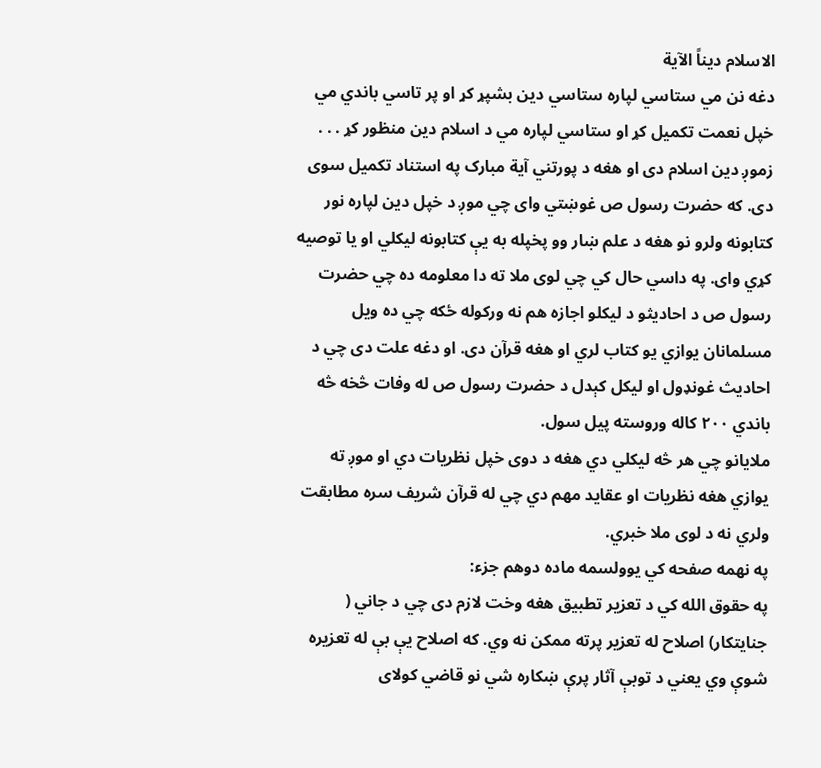الاسلام دیناً الآیة
دغه نن مي ستاسي لپاره ستاسي دین بشپړ کړ او پر تاسي باندي مي خپل نعمت تکمیل کړ او ستاسي لپاره مي د اسلام دین منظور کړ . . .
زموږ دین اسلام دی او هغه د پورتني آیة مبارک په استناد تکمیل سوی دی. که حضرت رسول ص غوښتي وای چي موږ د خپل دین لپاره نور کتابونه ولرو نو هغه د علم ښار وو پخپله به یې کتابونه لیکلي او یا توصیه کړي وای. په داسي حال کي چي لوی ملا ته دا معلومه ده چي حضرت رسول ص د احادیثو د لیکلو اجازه هم نه ورکوله ځکه چي ده ویل مسلمانان یوازي یو کتاب لري او هغه قرآن دی. او دغه علت دی چي د احادیث غونډول او لیکل کېدل د حضرت رسول ص له وفات څخه څه باندي ۲۰۰ کاله وروسته پیل سول.
ملایانو چي هر څه لیکلي دي هغه د دوی خپل نظریات دي او موږ ته یوازي هغه نظریات او عقاید مهم دي چي له قرآن شریف سره مطابقت ولري نه د لوی ملا خبري.
په نهمه صفحه کي یوولسمه ماده دوهم جزء:
په حقوق الله کي د تعزیر تطبیق هغه وخت لازم دی چي د جاني ( جنایتکار) اصلاح له تعزیر پرته ممکن نه وي. که اصلاح یې بې له تعزیره شوې وي یعني د توبې آثار پرې ښکاره شي نو قاضي کولای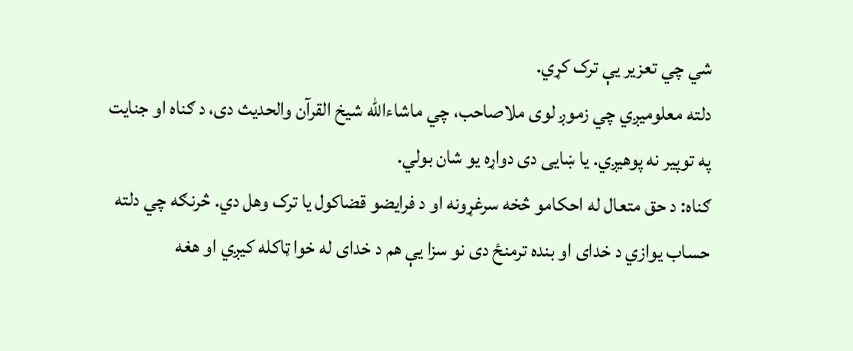شي چي تعزیر یې ترک کړي.
دلته معلومیږي چي زموږ لوی ملاصاحب، چي ماشاءالله شیخ القرآن والحدیث دی، د ګناه او جنایت په توپیر نه پوهیږي. یا ښايی دی دواړه یو شان بولي.
ګناه: د حق متعال له احکامو څخه سرغړونه او د فرایضو قضاکول یا ترک وهل دي. څرنګه چي دلته حساب یوازي د خدای او بنده ترمنځ دی نو سزا یې هم د خدای له خوا ټاکله کیږي او هغه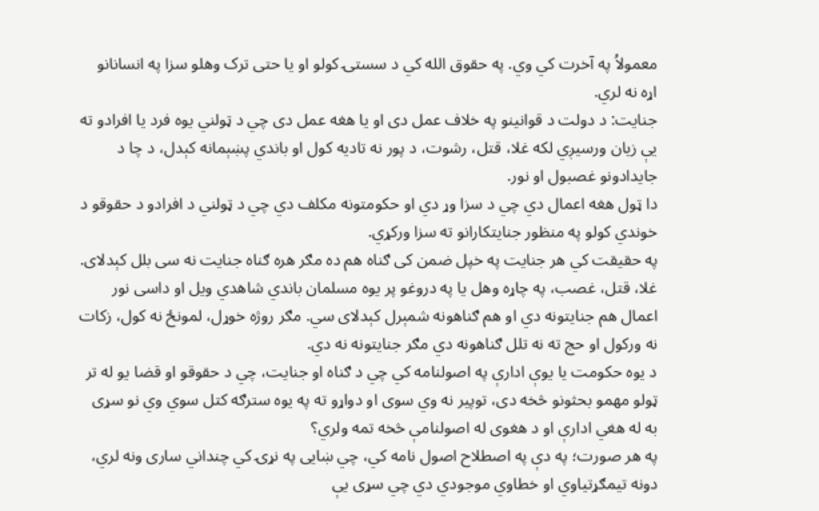معمولاُ په آخرت کي وي. په حقوق الله کي د سستۍ کولو او یا حتی ترک وهلو سزا په انسانانو اړه نه لري.
جنایت: د دولت د قوانینو په خلاف عمل دی او یا هغه عمل دی چي د ټولني یوه فرد یا افرادو ته یې زیان ورسیږي لکه غلا، قتل، رشوت، د پور نه تادیه کول او باندي پښېمانه کېدل، د چا د جایدادونو غصبول او نور.
دا ټول هغه اعمال دي چي د سزا وړ دي او حکومتونه مکلف دي چي د ټولني د افرادو د حقوقو د خوندي کولو په منظور جنایتکارانو ته سزا ورکړي.
په حقیقت کي هر جنایت په خپل ضمن کی ګناه هم ده مګر هره ګناه جنایت نه سی بلل کېدلای. غلا، قتل، غصب، په چاړه وهل یا په دروغو پر یوه مسلمان باندي شاهدي ویل او داسی نور اعمال هم جنایتونه دي او هم ګناهونه شمېرل کېدلای سي. مګر روژه خوړل، لمونځ نه کول، زکات نه ورکول او حج ته نه تلل ګناهونه دي مګر جنایتونه نه دي.
د یوه حکومت یا یوې ادارې په اصولنامه کي چي د ګناه او جنایت، چي د حقوقو او قضا یو له تر ټولو مهمو بحثونو څخه دی، توپیر نه وي سوی او دواړو ته په یوه سترګه کتل سوي وي نو سړی به له هغي ادارې او د هغوی له اصولنامې څخه تمه ولري؟
په هر صورت؛ په دې په اصطلاح اصول نامه کي، چي ښايی په نړۍ کي چنداني ساری ونه لري، دونه تیمګړتیاوي او خطاوي موجودي دي چي سړی یې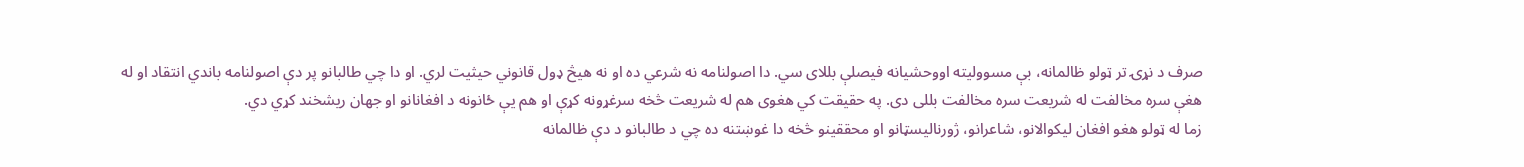صرف د نړۍ تر ټولو ظالمانه، بې مسوولیته اووحشیانه فیصلې بللای سي. دا اصولنامه نه شرعي ده او نه هیڅ ډول قانوني حیثیت لري. او دا چي طالبانو پر دې اصولنامه باندي انتقاد او له هغې سره مخالفت له شریعت سره مخالفت بللی دی. په حقیقت کي هغوی هم له شریعت څخه سرغړونه کړې او هم یې ځانونه د افغانانو او جهان ریشخند کړي دي.
زما له ټولو هغو افغان لیکوالانو، شاعرانو، ژورنالیسټانو او محققینو څخه دا غوښتنه ده چي د طالبانو د دې ظالمانه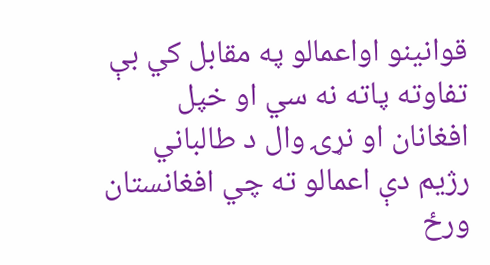قوانینو اواعمالو په مقابل کي بې تفاوته پاته نه سي او خپل افغانان او نړۍ وال د طالباني رژیم دې اعمالو ته چي افغانستان ورځ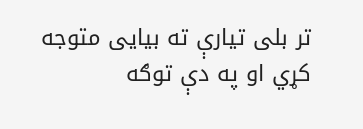تر بلی تیارې ته بیایی متوجه کړي او په دې توګه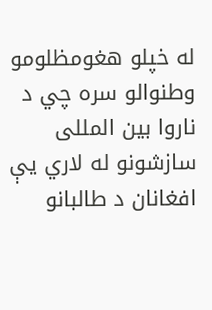له خپلو هغومظلومو وطنوالو سره چي د ناروا بین المللی سازشونو له لاري یې افغانان د طالبانو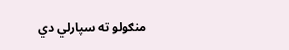منګولو ته سپارلي دي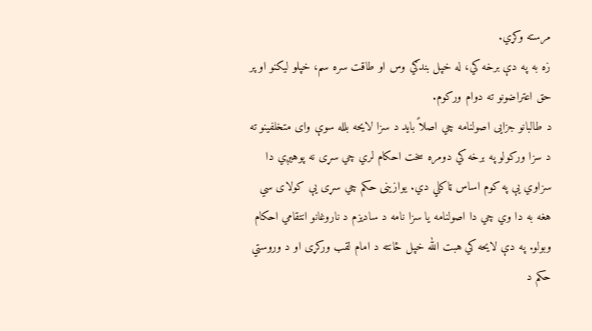مرسته وکړي.
زه به په دې برخه کي، له خپل بندګي وس او طاقت سره سم، خپلو لیکنو او پر حق اعتراضونو ته دوام ورکوم.
د طالبانو جزایی اصولنامه چي اصلاً باید د سزا لایحه بلله سوې وای متخلفینو ته د سزا ورکولو په برخه کي دومره سخت احکام لري چي سړی نه پوهیږي دا سزاوي یې په کوم اساس ټاکلي دي. یوازینی حکم چي سړی یې کولای سي هغه به دا وي چي دا اصولنامه یا سزا نامه د سادیزم د ناروغانو انتقامي احکام وبولو. په دې لایحه کي هبت الله خپل ځانته د امام لقب ورکړی او د وروستي حکم د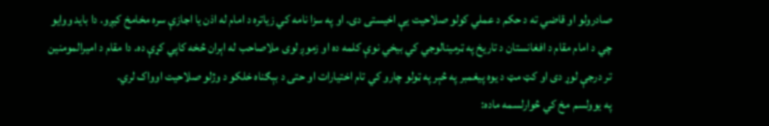صادرولو او قاضي ته د حکم د عملي کولو صلاحیت یې اخیستی دی. او په سزا نامه کي زیاتره د امام له اذن یا اجازې سره مخامخ کیږو. دا باید ووایو چي د امام مقام د افغانستان د تاریخ په ټرمینالوجي کي بیخي نوې کلمه ده او زموږ لوی ملاصاحب له اېران څخه کاپي کړې ده. دا مقام د امیرالمومنین تر درجې لوړ دی او کټ مټ د یوه پیغمبر په څېر په ټولو چارو کي تام اختیارات او حتی د بېګناه خلکو د وژلو صلاحیت اوواک لري.
په یوولسم مخ کي څوارلسمه ماده: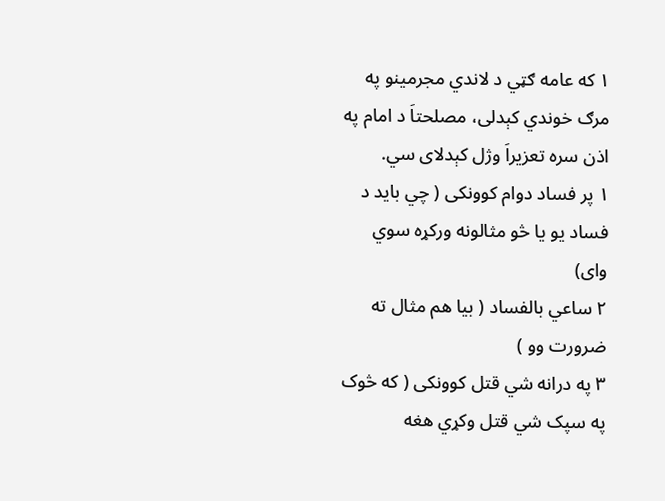۱ که عامه ګټي د لاندي مجرمینو په مرګ خوندي کېدلی، مصلحتاَ د امام په اذن سره تعزیراَ وژل کېدلای سي.
۱ پر فساد دوام کوونکی ( چي باید د فساد یو یا څو مثالونه ورکړه سوي وای)
۲ ساعي بالفساد ( بیا هم مثال ته ضرورت وو )
۳ په درانه شي قتل کوونکی ( که څوک په سپک شي قتل وکړي هغه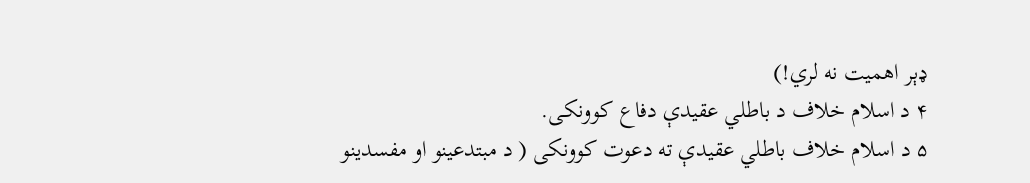ډېر اهمیت نه لري!)
۴ د اسلام خلاف د باطلي عقیدې دفاع کوونکی.
۵ د اسلام خلاف باطلي عقیدې ته دعوت کوونکی ( د مبتدعینو او مفسدینو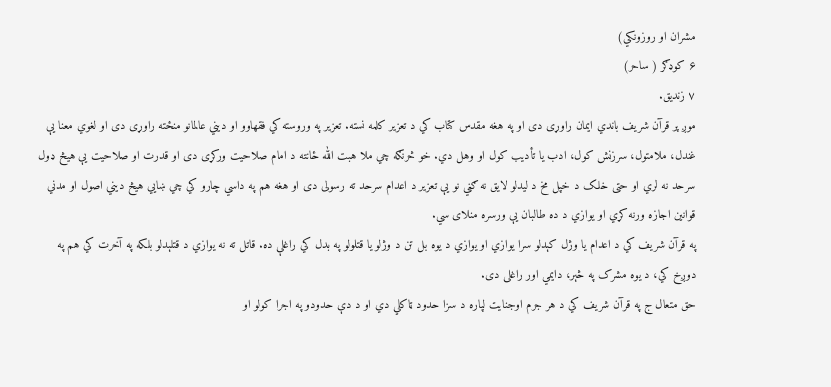مشران او روزونکي)
۶ کوډګر ( ساحر)
۷ زندیق.
موږ پر قرآن شریف باندي ایمان راوړی دی او په هغه مقدس کتاب کي د تعزیر کلمه نسته. تعزیر په وروسته کي فقهاوو او دیني عالمانو منځته راوړی دی او لغوي معنا یې غندل، ملامتول، سرزنش کول، ادب یا تأدیب کول او وهل دي. خو څرنګه چي ملا هبت الله ځانته د امام صلاحیت ورکړی دی او قدرت او صلاحیت یې هیڅ ډول سرحد نه لري او حتی خلک د خپل مخ د لیدلو لایق نه ګڼي نو یې تعزیر د اعدام سرحد ته رسولی دی او هغه هم په داسي چارو کي چي ښايي هیڅ دیني اصول او مدني قوانین اجازه ورنه کړي او یوازي د ده طالبان یې ورسره منلای سي.
په قرآن شریف کي د اعدام یا وژل کېدلو سرا یوازي او یوازي د یوه بل تن د وژلو یا قتلولو په بدل کي راغلې ده. قاتل ته نه یوازي د قتلېدلو بلکه په آخرت کي هم په دوږخ کي، د یوه مشرک په څېر، دایمي اور راغلی دی.
حق متعال ج په قرآن شریف کي د هر جرم اوجنایت لپاره د سزا حدود ټاکلي دي او د دې حدودو په اجرا کولو او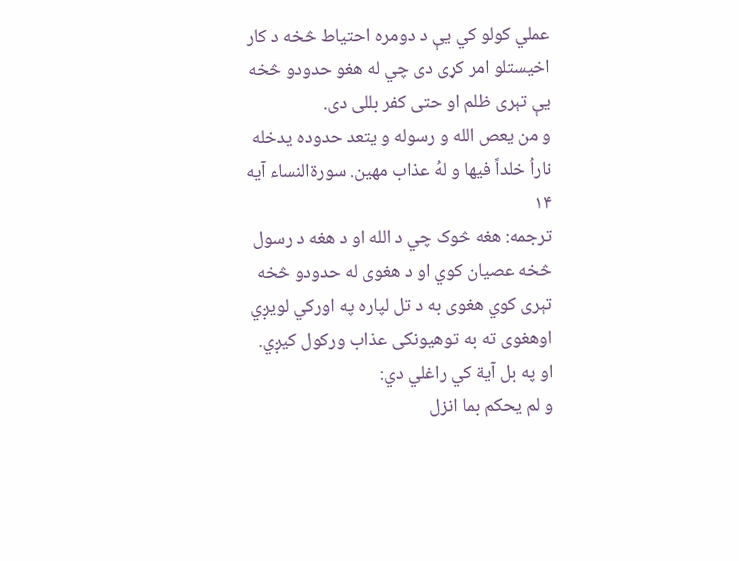عملي کولو کي یې د دومره احتیاط څخه د کار اخیستلو امر کړی دی چي له هغو حدودو څخه یې تېری ظلم او حتی کفر بللی دی.
و من یعص الله و رسوله و یتعد حدوده یدخله ناراُ خلداً فیها و لهُ عذاب مهین. سورةالنساء آیه ۱۴
ترجمه: هغه څوک چي د الله او د هغه د رسول څخه عصیان کوي او د هغوی له حدودو څخه تېری کوي هغوی به د تل لپاره په اورکي لویږي اوهغوی ته به توهیونکی عذاب ورکول کیږي.
او په بل آیة کي راغلي دي:
و لم یحکم بما انزل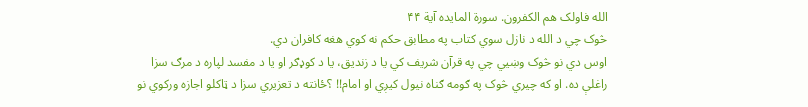الله فاولک هم الکفرون. سورة المایده آیة ۴۴
څوک چي د الله د نازل سوي کتاب په مطابق حکم نه کوي هغه کافران دي.
اوس دي نو څوک وښيي چي په قرآن شریف کي یا د زندیق، یا د کوډګر او یا د مفسد لپاره د مرګ سزا راغلې ده. او که چیري څوک په ګومه ګناه نیول کیږي او امام!! ؟ځانته د تعزیري سزا د ټاکلو اجازه ورکوي نو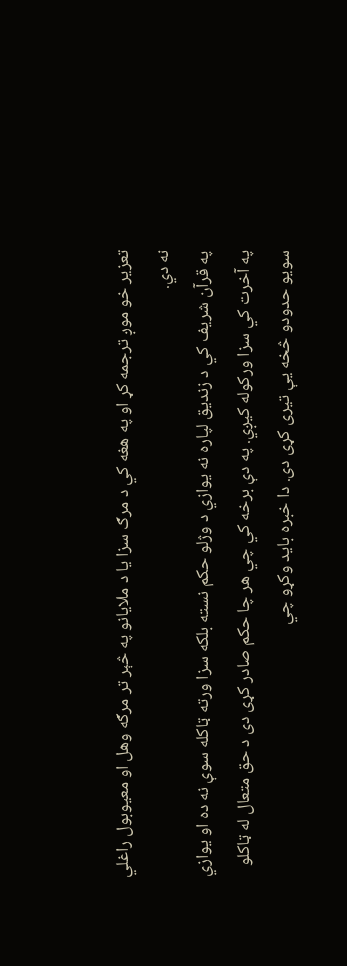تعزیر خو موږ ترجمه کړ او په هغه کي د مرګ سزا یا د ملایانو په څېر تر مرګه وهل او معیوبول راغلي نه دي.
په قرآن شریف کي د زندیق لپاره نه یوازي د وژلو حکم نسته بلکه سزا ورته ټاکله سوې نه ده او یوازي په آخرت کي سزا ورکوله کیږي. په دې برخه کي چي هر چا حکم صادر کړی دی د حق متعال له ټاکلو سویو حدودو څخه یې تیری کړی دی. دا خبره باید وکړو چي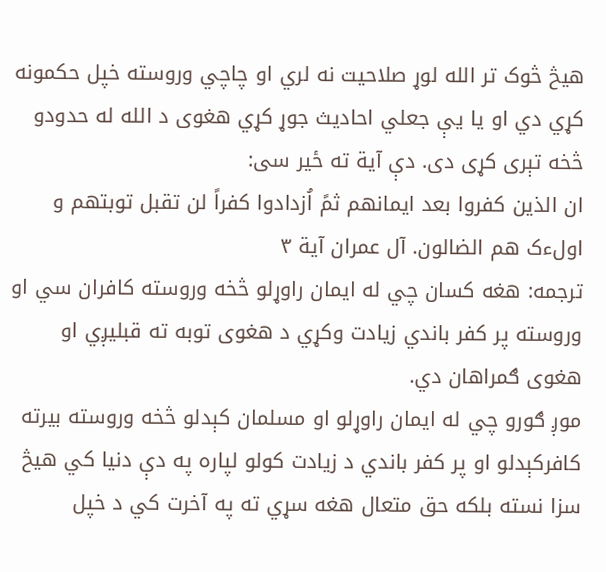هیڅ څوک تر الله لوړ صلاحیت نه لري او چاچي وروسته خپل حکمونه کړي دي او یا یې جعلي احادیث جوړ کړي هغوی د الله له حدودو څخه تېری کړی دی. دې آیة ته ځیر سی:
ان الذین کفروا بعد ایمانهم ثمً اُزدادوا کفراً لن تقبل توبتهم و اولءک هم الضالون. آل عمران آیة ۳
ترجمه: هغه کسان چي له ایمان راوړلو څخه وروسته کافران سي او وروسته پر کفر باندي زیادت وکړي د هغوی توبه ته قبلیږي او هغوی ګمراهان دي.
موږ ګورو چي له ایمان راوړلو او مسلمان کېدلو څخه وروسته بیرته کافرکېدلو او پر کفر باندي د زیادت کولو لپاره په دې دنیا کي هیڅ سزا نسته بلکه حق متعال هغه سړي ته په آخرت کي د خپل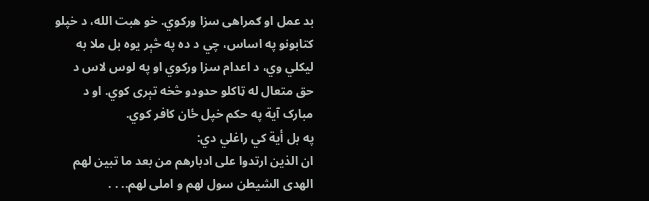بد عمل او ګمراهی سزا ورکوي. خو هبت الله، د خپلو کتابونو په اساس، چي د ده په څېر یوه بل ملا به لیکلي وي، د اعدام سزا ورکوي او په لوس لاس د حق متعال له ټاکلو حدودو څخه تېری کوي. او د مبارک آیة په حکم خپل ځان کافر کوي.
په بل أیة کي راغلي دي:
ان الذین ارتدوا علی ادبارهم من بعد ما تبین لهم الهدی الشیطن سول لهم و املی لهم.. . .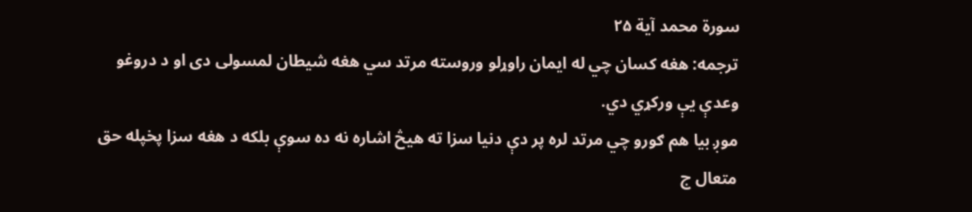سورة محمد آیة ۲۵
ترجمه: هغه کسان چي له ایمان راوړلو وروسته مرتد سي هغه شیطان لمسولی دی او د دروغو وعدې یې ورکړي دي.
موږ بیا هم ګورو چي مرتد لره پر دې دنیا سزا ته هیڅ اشاره نه ده سوې بلکه د هغه سزا پخپله حق متعال ج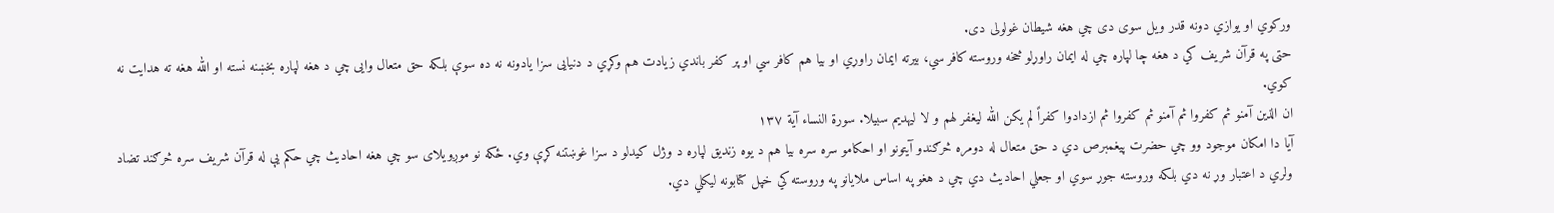ورکوي او یوازي دونه قدر ویل سوی دی چي هغه شیطان غولولی دی.
حتی په قرآن شریف کي د هغه چا لپاره چي له ایمان راوړلو څخه وروسته کافر سي، بیرته ایمان راوړي او بیا هم کافر سي او پر کفر باندي زیادت هم وکړي د دنیایی سزا یادونه نه ده سوې بلکه حق متعال وايی چي د هغه لپاره بخښنه نسته او الله هغه ته هدایت نه کوي.
ان الذین آمنو ثم کفروا ثم آمنو ثم کفروا ثم ازدادوا کفراً لم یکن الله لیغفر لهم و لا لیهدیم سبیلا. سورة النساء آیة ۱۳۷
آیا دا امکان موجود وو چي حضرت پیغمبرص دي د حق متعال له دومره څرګندو آیتونو او احکامو سره سره بیا هم د یوه زندیق لپاره د وژل کیدلو د سزا غوښتنه کړې وي. ځکه نو موږویلای سو چي هغه احادیث چي حکم یې له قرآن شریف سره څرګند تضاد ولري د اعتبار وړ نه دي بلکه وروسته جوړ سوي او جعلي احادیث دي چي د هغو په اساس ملایانو په وروسته کي خپل کتابونه لیکلي دي.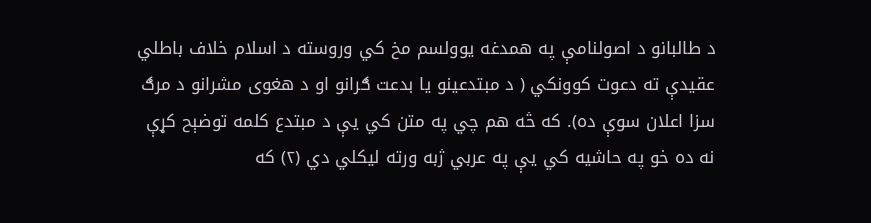د طالبانو د اصولنامې په همدغه یوولسم مخ کي وروسته د اسلام خلاف باطلي عقیدې ته دعوت کوونکي ( د مبتدعینو یا بدعت ګرانو او د هغوی مشرانو د مرګ سزا اعلان سوې ده). که څه هم چي په متن کي یې د مبتدع کلمه توضېح کړې نه ده خو په حاشیه کي یې په عربي ژبه ورته لیکلي دي (۲) که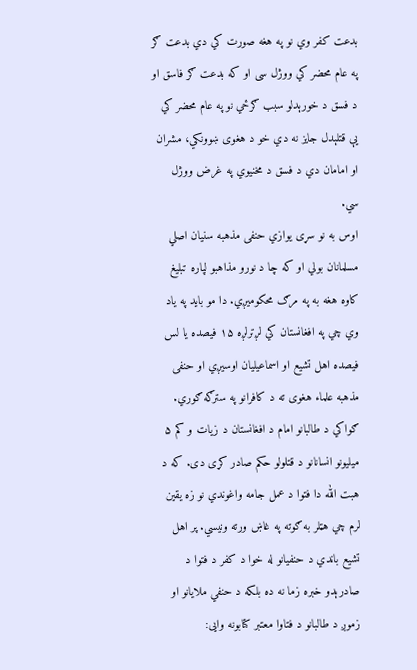بدعت کفر وي نو په هغه صورت کي دي بدعت ګر په عام محضر کي ووژل سی او که بدعت ګر فاسق او د فسق د خورېدلو سبب ګرځي نو په عام محضر کي یې قتلېدل جایز نه دي خو د هغوی ښوونکي، مشران او امامان دي د فسق د مخنیوي په غرض ووژل سي.
اوس به نو سړی یوازي حنفی مذهبه سنیان اصلي مسلمانان بولي او که چا د نورو مذاهبو لپاره تبلیغ کاوه هغه به په مرګ محکومیږي. دا مو باید په یاد وي چي په افغانستان کي لږترلږه ۱۵ فیصده یا لس فیصده اهل تشیع او اسماعیلیان اوسیږي او حنفی مذهبه علماء هغوی ته د کافرانو په سترګه ګوري. ګواکي د طالبانو امام د افغانستان د زیات و کم ۵ میلیونو انسانانو د قتلولو حکم صادر کړی دی. که د هبت الله دا فتوا د عمل جامه واغوندي نو زه یقین لرم چي هټلر به ګوته په غاښ ورته ونیسي. پر اهل تشیع باندي د حنفیانو له خوا د کفر د فتوا د صادرېدو خبره زما نه ده بلکه د حنفي ملایانو او زموږ د طالبانو د فتاوا معتبر کتابونه وایی: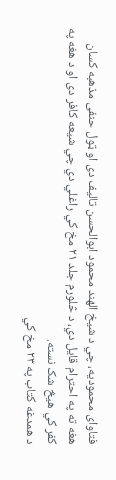فتاوای محمودیه، چي د شیخ الهند محمود ابوالحسن تالیف دی او ټول حنفی مذهبه کسان هغه ته په احترام قایل دي، د څلورم جلد ۲۱ مخ کي راغلي دي چي شیعه کافر دی او د هغه په کفر کي هیڅ شک نسته.
د همدغه کتاب په ۲۳ مخ کي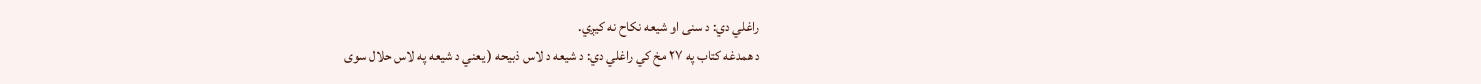راغلي دي: د سنی او شیعه نکاح نه کیږي.
د همدغه کتاب په ۲۷ مخ کي راغلي دي: د شیعه د لاس ذبیحه ( یعني د شیعه په لاس حلال سوی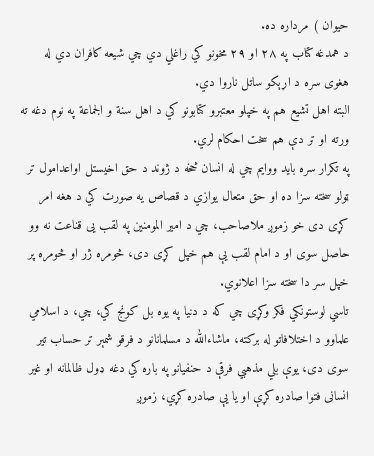حیوان ) مرداره ده.
د همدغه کتاب په ۲۸ او ۲۹ مخونو کي راغلي دي چي شیعه کافران دي له هغوی سره د اړېکو ساتل ناروا دي.
البته اهل تشیع هم په خپلو معتبرو کتابونو کي د اهل سنة و الجماعة په نوم دغه ته ورته او تر دې هم سخت احکام لري.
په تکرار سره باید ووایم چي له انسان څخه د ژوند د حق اخیستل اواعدامول تر ټولو سخته سزا ده او حق متعال یوازي د قصاص يه صورت کي د هغه امر کړی دی خو زموږ ملاصاحب، چي د امیر المومنین په لقب یی قناعت نه وو حاصل سوی او د امام لقب یې هم خپل کړی دی، څومره ژر او څومره پر خپل سر دا سخته سزا اعلانوي.
تاسي لوستونکي فکر وکړی چي که د دنیا په یوه بل کونج کي، چي، د اسلامي علماوو د اختلافاتو له برکته، ماشاءالله د مسلمانانو د فرقو شمېر تر حساب تیر سوی دی، یوې بلي مذهبي فرقې د حنفیانو په باره کي دغه ډول ظالمانه او غیر انسانی فتوا صادره کړې او یا یې صادره کړي، زموږ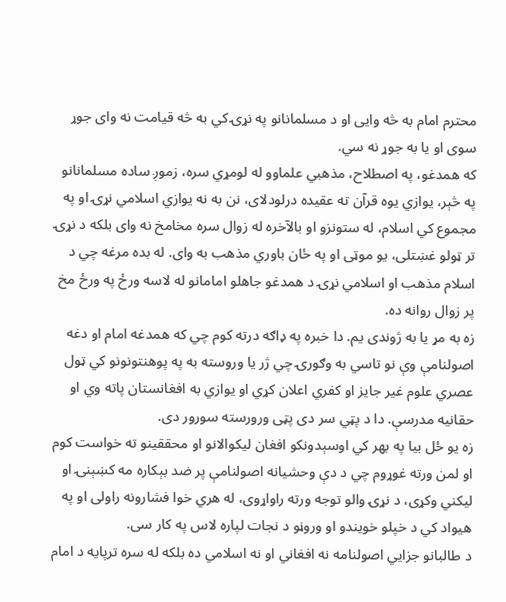محترم امام به څه وايی او د مسلمانانو په نړۍ کي به څه قیامت نه وای جوړ سوی او یا به جوړ نه سي.
که همدغو، په اصطلاح، مذهبي علماوو له لومړي سره، زموږ ساده مسلمانانو په څېر، یوازي یوه قرآن ته عقیده درلودلای، نن به نه یوازي اسلامي نړۍ او په مجموع کي اسلام، له ستونزو او بالآخره له زوال سره مخامخ نه وای بلکه د نړۍ تر ټولو غښتلی، یو موټی او په ځان باوري مذهب به وای. له بده مرغه چي د اسلام مذهب او اسلامي نړۍ د همدغو جاهلو امامانو له لاسه ورځ په ورځ مخ پر زوال روانه ده.
زه به مړ یا به ژوندی یم. دا خبره په ډاګه درته کوم چي که همدغه امام او دغه اصولنامې وې نو تاسي به وګورۍ چي ژر یا وروسته به په پوهنتونونو کي ټول عصري علوم غیر جایز او کفري اعلان کړي او یوازي به افغانستان پاته وي او حقانیه مدرسې. دا د پټي سر دی پټی ورورسته سورور دی.
زه یو ځل بیا په بهر کي اوسېدونکو افغان لیکوالانو او محققینو ته خواست کوم او لمن ورته غوړوم چي د دې وحشیانه اصولنامې پر ضد بېکاره مه کښېنۍ او لیکني وکړی، د نړۍ والو توجه ورته راواړوی، له هري خوا فشارونه راولی او په هیواد کي د خپلو خویندو او وروڼو د نجات لپاره لاس په کار سی.
د طالبانو جزایي اصولنامه نه افغاني او نه اسلامي ده بلکه له سره ترپایه د امام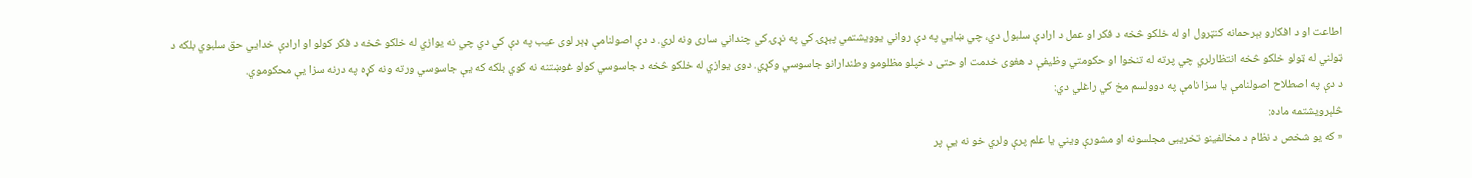اطاعت او د افکارو بېرحمانه کنټرول او له خلکو څخه د فکر او عمل د ارادې سلبول دي، چي ښايي په دې رواني یوویشتمي پېړۍ کي په نړۍ کي چنداني ساری ونه لري. د دې اصولنامې ډېر لوی عیب په دې کي دي چي نه یوازي له خلکو څخه د فکر کولو او ارادې خدايي حق سلبوي بلکه د ټولني له ټولو خلکو څخه انتظارلري چي پرته له تنخوا او حکومتي وظیفې د هغوی خدمت او حتی د خپلو مظلومو وطندارانو جاسوسي وکړي. دوی یوازي له خلکو څخه د جاسوسي کولو غوښتنه نه کوي بلکه که یې جاسوسي ورته ونه کړه په درنه سزا یې محکوموي.
د دې په اصطلاح اصولنامې یا سزا نامې په دوولسم مخ کي راغلي دي:
څلېرویشتمه ماده:
« که یو شخص د نظام د مخالفینو تخریبی مجلسونه او مشورې ویني یا علم پرې ولري خو نه یې پر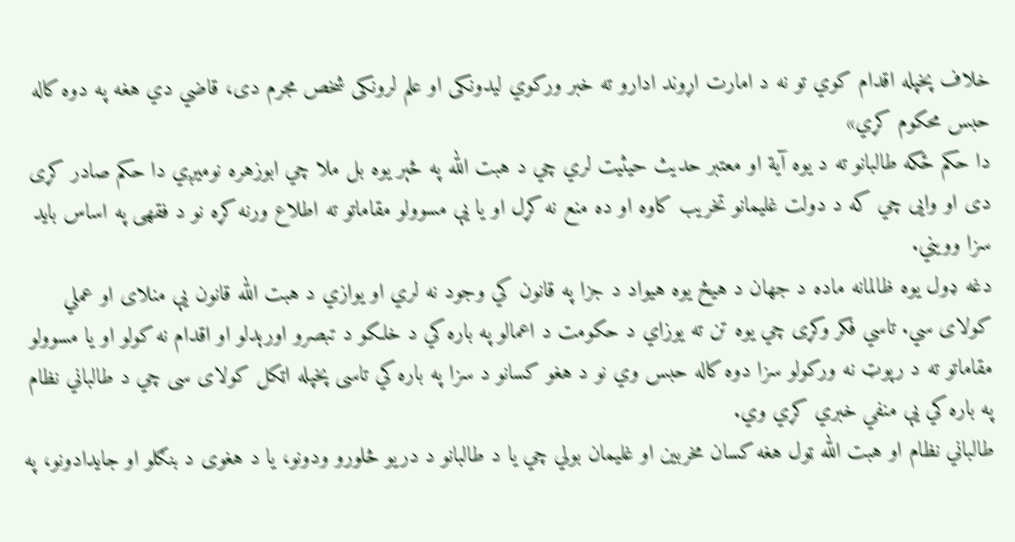خلاف پخپله اقدام کوي تو نه د امارت اړوند ادارو ته خبر ورکوي لیدونکی او علم لرونکی شخص مجرم دی، قاضي دي هغه په دوه کاله حبس محکوم کړي»
دا حکم ځکه طالبانو ته د یوه آیة او معتبر حدیث حیثیت لري چي د هبت الله په څېر یوه بل ملا چي ابوزهره نومیږي دا حکم صادر کړی دی او وايی چي که د دولت غلیمانو تخریب کاوه او ده منع نه کړل او یا یې مسوولو مقاماتو ته اطلاع ورنه کړه نو د فقهی په اساس باید سزا وویني.
دغه ډول یوه ظالمانه ماده د جهان د هیڅ یوه هیواد د جزا په قانون کي وجود نه لري او یوازي د هبت الله قانون یې منلای او عملي کولای سي. تاسي فکر وکړی چي یوه تن ته یوزاي د حکومت د اعمالو په باره کي د خلکو د تبصرو اورېدلو او اقدام نه کولو او یا مسوولو مقاماتو ته د رپوټ نه ورکولو سزا دوه کاله حبس وي نو د هغو کسانو د سزا په باره کي تاسی پخپله اټکل کولای سی چي د طالباني نظام په باره کي یې منفي خبري کړي وي.
طالباني نظام او هبت الله ټول هغه کسان مخربین او غلیمان بولي چي یا د طالبانو د دریو څلورو ودونو، یا د هغوی د بنګلو او جایدادونو، په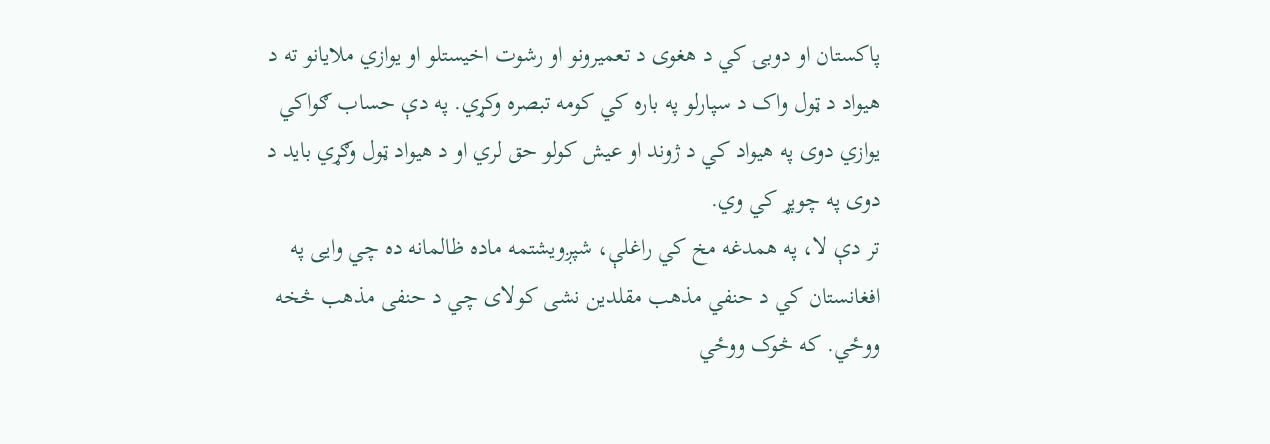پاکستان او دوبۍ کي د هغوی د تعمیرونو او رشوت اخیستلو او یوازي ملایانو ته د هیواد د ټول واک د سپارلو په باره کي کومه تبصره وکړي. په دې حساب ګواکي یوازي دوی په هیواد کي د ژوند او عیش کولو حق لري او د هیواد ټول وګړي باید د دوی په چوپړ کي وي.
تر دې لا، په همدغه مخ کي راغلې، شپږویشتمه ماده ظالمانه ده چي وايی په افغانستان کي د حنفي مذهب مقلدین نشی کولای چي د حنفی مذهب څخه ووځي. که څوک ووځي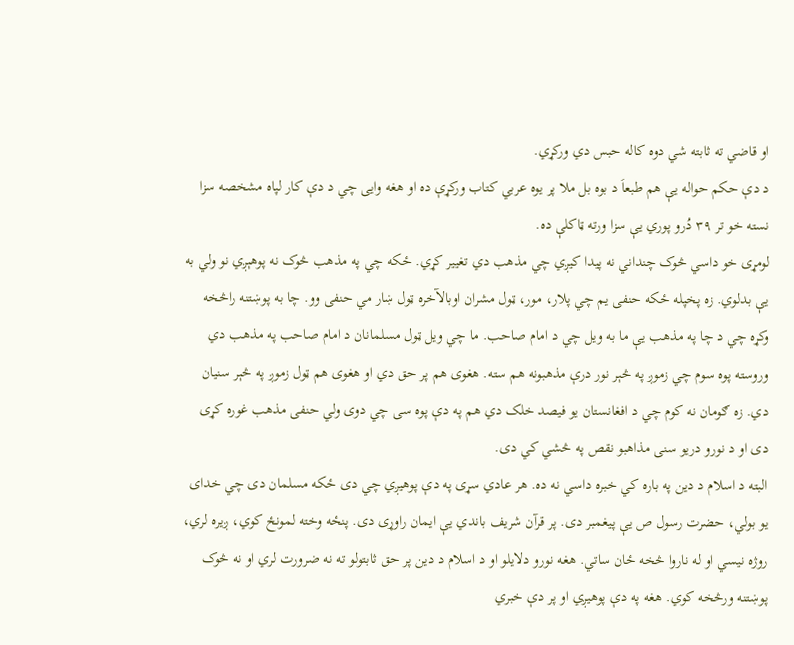او قاضي ته ثابته شي دوه کاله حبس دي ورکړي.
د دې حکم حواله یې هم طبعاَ د بوه بل ملا پر یوه عربي کتاب ورکړې ده او هغه وايی چي د دې کار لپاه مشخصه سزا نسته خو تر ۳۹ دُرو پوري یې سزا ورته ټاکلې ده.
لومړی خو داسي څوک چنداني نه پیدا کیږي چي مذهب دي تغییر کړي. ځکه چي په مذهب څوک نه پوهېږي نو ولي به یې بدلوي. زه پخپله ځکه حنفی یم چي پلار، مور، ټول مشران اوبالآخره ټول ښار مي حنفی وو. چا به پوښتنه راڅخه وکړه چي د چا په مذهب یې ما به ویل چي د امام صاحب. ما چي ویل ټول مسلمانان د امام صاحب په مذهب دي وروسته پوه سوم چي زموږ په څېر نور درې مذهبونه هم سته. هغوی هم پر حق دي او هغوی هم ټول زموږ په څېر سنیان دي. زه ګومان نه کوم چي د افغانستان یو فیصد خلک دي هم په دې پوه سی چي دوی ولي حنفی مذهب غوره کړی دی او د نورو دریو سنی مذاهبو نقص په څشي کي دی.
البته د اسلام د دین په باره کي خبره داسي نه ده. هر عادي سړی په دې پوهیږي چي دی ځکه مسلمان دی چي خدای یو بولي، حضرت رسول ص یې پیغمبر دی. پر قرآن شریف باندي یې ایمان راوړی دی. پنځه وخته لمونځ کوي، ږیره لري، روژه نیسي او له ناروا څخه ځان ساتي. هغه نورو دلایلو او د اسلام د دین پر حق ثابتولو ته نه ضرورت لري او نه څوک پوښتنه ورڅخه کوي. هغه په دې پوهیږي او پر دې خبري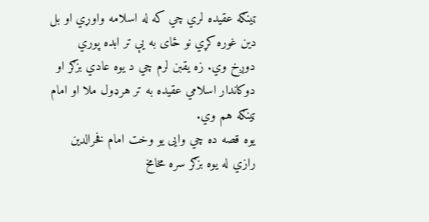ټینګه عقیده لري چي که له اسلامه واوړي او بل دین غوره کړي نو ځای به یې تر ابده پوري دوږخ وي. زه یقبن لرم چي د یوه عادي بزګر او دوکاندار اسلامي عقیده به تر هرډول ملا او امام ټینګه هم وي.
یوه قصه ده چي وايی یو وخت امام فخرالدین رازي له یوه بزګر سره مخامخ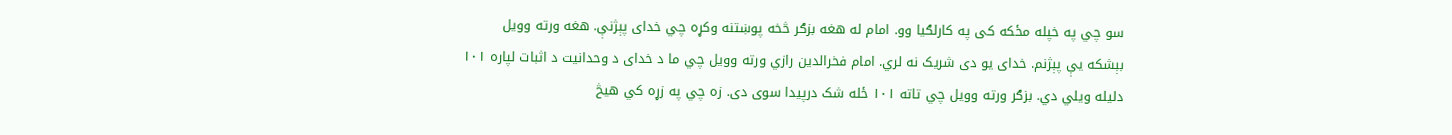سو چي په خپله مځکه کی په کارلګیا وو. امام له هغه بزګر څخه پوښتنه وکړه چي خدای پېژنې. هغه ورته وویل بېشکه یې پېژنم. خدای یو دی شریک نه لري. امام فخرالدین رازي ورته وویل چي ما د خدای د وحدانیت د اثبات لپاره ۱۰۱ دلیله ویلي دي. بزګر ورته وویل چي تاته ۱۰۱ ځله شک درپیدا سوی دی. زه چي په زړه کي هیڅ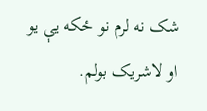شک نه لرم نو ځکه یې یو او لاشریک بولم.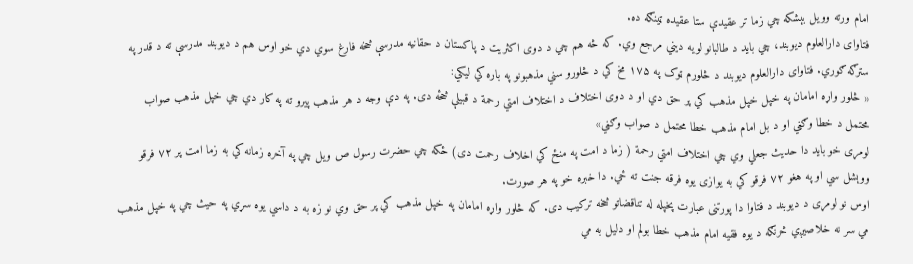امام ورته وویل بېشکه چي زما تر عقیدې ستا عقیده ټینګه ده.
فتاوای دارالعلوم دیوبند، چي باید د طالبانو لویه دیني مرجع وي. که څه هم چي د دوی اکثریت د پاکستان د حقانیه مدرسې څخه فارغ سوي دي خو اوس هم د دیوبند مدرسې ته د قدر په سترګه ګوري. فتاوای دارالعلوم دیوبند د څلورم ټوک په ۱۷۵ مخ کي د څلورو سني مذهبونو په باره کي لیکي:
« څلور واړه امامان په خپل خپل مذهب کي پر حق دي او د دوی اختلاف د اختلاف امتي رحمة د قبیلې څځه دی. په دې وجه د هر مذهب پیرو ته په کار دي چي خپل مذهب صواب محتمل د خطا وګڼي او د بل امام مذهب خطا محتمل د صواب وګڼي»
لومړی خو باید دا حدیث جعلي وي چي اختلاف امتي رحمة ( زما د امت په منځ کي اخلاف رحمت دی) ځکه چي حضرت رسول ص ویل چي په آخره زمانه کي به زما امت پر ۷۲ فرقو ووېشل سي او په هغو ۷۲ فرقو کي به یوازی یوه فرقه جنت ته ځي. دا خبره خو په هر صورت.
اوس نو لومړی د دیوبند د فتاوا دا پورتنی عبارت پخپله له تناقضاتو څخه ترکیب دی. که څلور واړه امامان په خپل مذهب کي پر حق وي نو زه به د داسي یوه سړي په حیث چي په خپل مذهب مي سر نه خلاصیږي څرنګه د یوه فقیه امام مذهب خطا بولم او دلیل به مي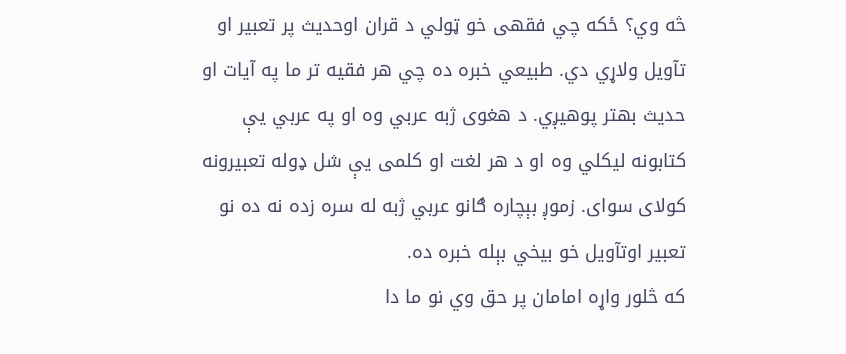څه وي؟ ځکه چي فقهی خو ټولي د قران اوحدیث پر تعبیر او تآویل ولاړي دي. طبیعي خبره ده چي هر فقیه تر ما په آیات او حدیث بهتر پوهیږي. د هغوی ژبه عربي وه او په عربي یې کتابونه لیکلي وه او د هر لغت او کلمی یې شل ډوله تعبیرونه کولای سوای. زموږ بېچاره ګانو عربي ژبه له سره زده نه ده نو تعبیر اوتآویل خو بیخي بېله خبره ده.
که څلور واړه امامان پر حق وي نو ما دا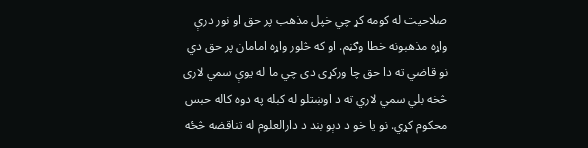صلاحیت له کومه کړ چي خپل مذهب پر حق او نور درې واړه مذهبونه خطا وګڼم. او که څلور واړه امامان پر حق دي نو قاضي ته دا حق چا ورکړی دی چي ما له یوې سمي لاری څخه بلي سمي لاري ته د اوښتلو له کبله په دوه کاله حبس محکوم کړي. نو یا خو د دېو بند د دارالعلوم له تناقضه څځه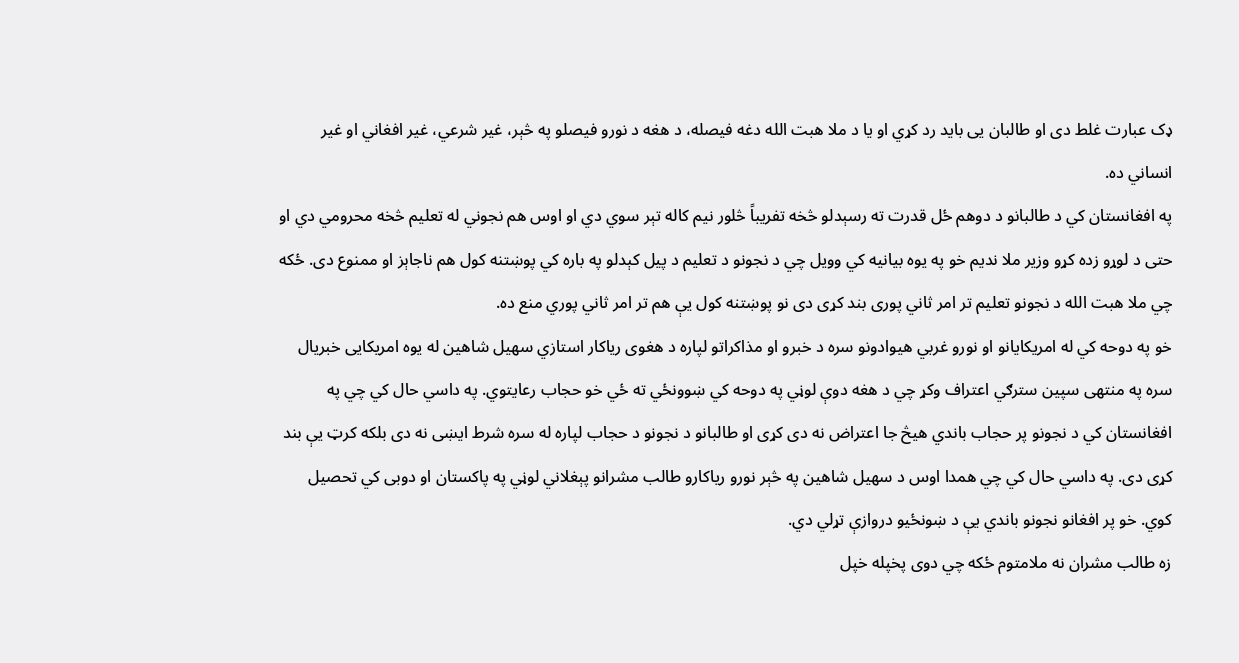ډک عبارت غلط دی او طالبان یی باید رد کړي او یا د ملا هبت الله دغه فیصله، د هغه د نورو فیصلو په څېر، غیر شرعي، غیر افغاني او غیر انساني ده.
په افغانستان کي د طالبانو د دوهم ځل قدرت ته رسېدلو څخه تفریباً څلور نیم کاله تېر سوي دي او اوس هم نجوني له تعلیم څخه محرومي دي او حتی د لوړو زده کړو وزیر ملا ندیم خو په یوه بیانیه کي وویل چي د نجونو د تعلیم د پیل کېدلو په باره کي پوښتنه کول هم ناجاېز او ممنوع دی. ځکه چي ملا هبت الله د نجونو تعلیم تر امر ثاني پوری بند کړی دی نو پوښتنه کول یې هم تر امر ثاني پوري منع ده.
خو په دوحه کي له امریکایانو او نورو غربي هیوادونو سره د خبرو او مذاکراتو لپاره د هغوی ریاکار استازي سهیل شاهین له یوه امریکايی خبریال سره په منتهی سپین سترګي اعتراف وکړ چي د هغه دوې لوڼي په دوحه کي ښوونځي ته ځي خو حجاب رعایتوي. په داسي حال کي چي په افغانستان کي د نجونو پر حجاب باندي هیڅ جا اعتراض نه دی کړی او طالبانو د نجونو د حجاب لپاره له سره شرط ایښی نه دی بلکه کرټ یې بند کړی دی. په داسي حال کي چي همدا اوس د سهیل شاهین په څېر نورو ریاکارو طالب مشرانو پېغلاني لوڼي په پاکستان او دوبی کي تحصیل کوي. خو پر افغانو نجونو باندي یې د ښونځیو دروازې تړلي دي.
زه طالب مشران نه ملامتوم ځکه چي دوی پخپله خپل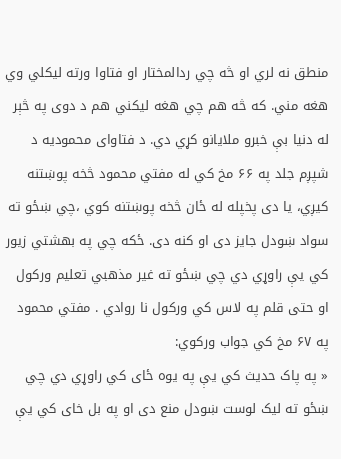منطق نه لري او څه چي ردالمختار او فتاوا ورته لیکلي وي هغه مني. که څه هم چي هغه لیکني هم د دوی په څېر له دنیا بې خبرو ملایانو کړي دي. د فتاوای محمودیه د شپږم جلد په ۶۶ مخ کي له مفتي محمود څخه پوښتنه کیږي، یا دی پخپله له ځان څخه پوښتنه کوي ،چي ښځو ته سواد ښودل جایز دی او کنه دی. ځکه چي په بهشتي زیور کي یې راوړي دي چي ښځو ته غیر مذهبي تعلیم ورکول او حتی قلم په لاس کي ورکول نا روادي . مفتي محمود په ۶۷ مخ کي جواب ورکوي:
« په پاک حدیث کي یې په یوه ځای کي راوړي دي چي ښځو ته لیک لوست ښودل منع دی او په بل خای کي یې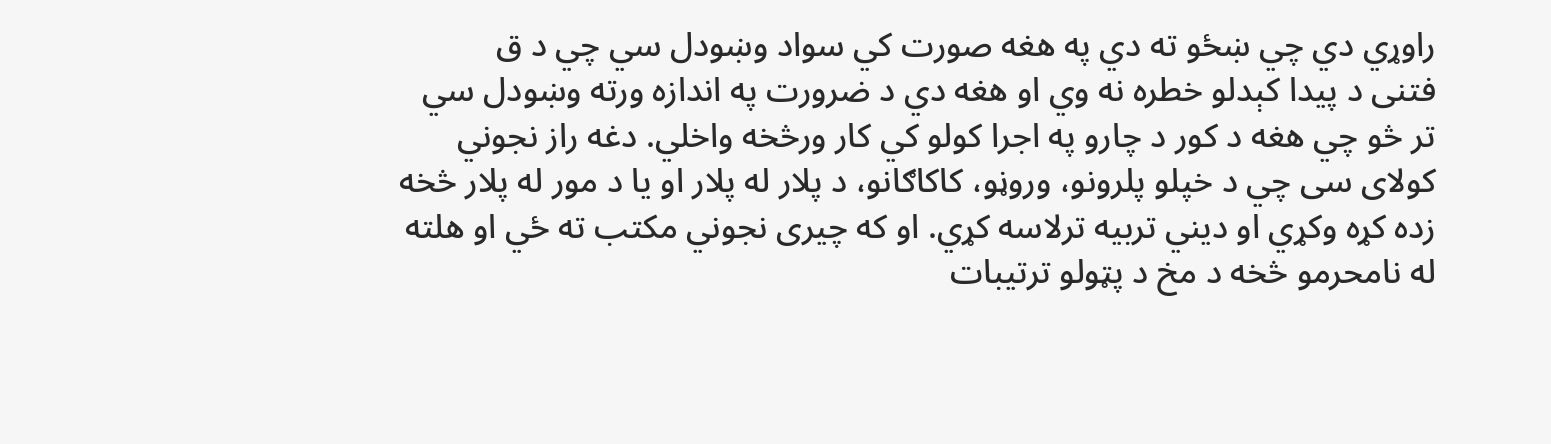راوړي دي چي ښځو ته دي په هغه صورت کي سواد وښودل سي چي د ق
فتنی د پیدا کېدلو خطره نه وي او هغه دي د ضرورت په اندازه ورته وښودل سي تر څو چي هغه د کور د چارو په اجرا کولو کي کار ورڅخه واخلي. دغه راز نجوني کولای سی چي د خپلو پلرونو، وروڼو، کاکاګانو، د پلار له پلار او یا د مور له پلار څخه زده کړه وکړي او دیني تربیه ترلاسه کړي. او که چیری نجوني مکتب ته ځي او هلته له نامحرمو څخه د مخ د پټولو ترتیبات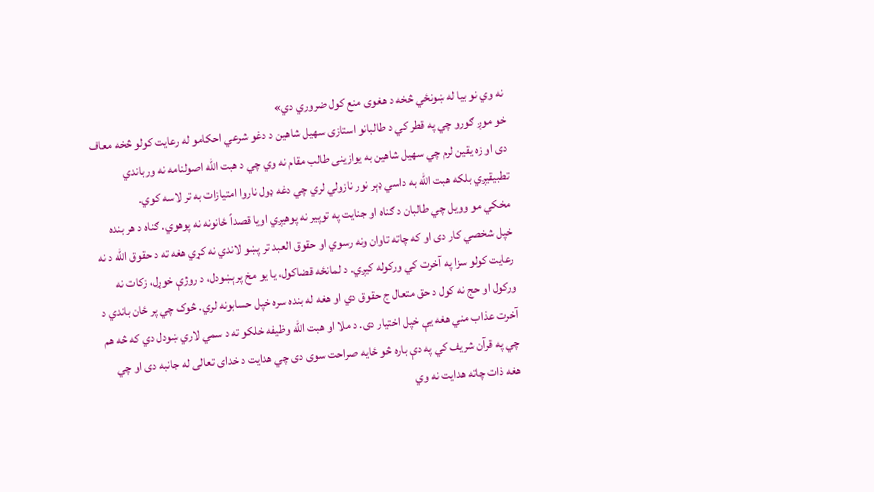نه وي نو بیا له ښونځي څخه د هغوی منع کول ضروري دي»
خو موږ ګورو چي په قطر کي د طالبانو استازی سهیل شاهین د دغو شرعي احکامو له رعایت کولو څخه معاف دی او زه یقین لرم چي سهیل شاهین به یوازینی طالب مقام نه وي چي د هبت الله اصولنامه نه ورباندي تطبیقیږي بلکه هبت الله به داسي ډېر نور نازولي لري چي دغه ډول ناروا امتیازات به تر لاسه کوي.
مخکي مو وویل چي طالبان د ګناه او جنایت په توپیر نه پوهیږي اویا قصداً ځانونه نه پوهوي. ګناه د هر بنده خپل شخصي کار دی او که چاته تاوان ونه رسوي او حقوق العبد تر پښو لاندي نه کړي هغه ته د حقوق الله د نه رعایت کولو سزا په آخرت کي ورکوله کیږي. د لمانځه قضاکول، یا یو مخ پرېښودل، د روژې خوړل، زکات نه ورکول او حج نه کول د حق متعال ج حقوق دي او هغه له بنده سره خپل حسابونه لري. څوک چي پر ځان باندي د آخرت عذاب مني هغه یې خپل اختیار دی. د ملا او هبت الله وظیفه خلکو ته د سمي لاري ښودل دي که څه هم چي په قرآن شریف کي په دې باره څو ځایه صراحت سوی دی چي هدایت د خدای تعالی له جانبه دی او چي هغه ذات چاته هدایت نه وي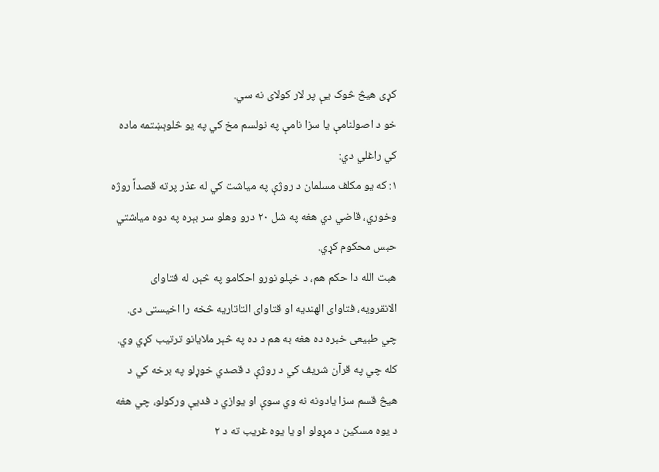کړی هیڅ څوک یې پر لار کولای نه سي.
خو د اصولنامې یا سزا نامې په نولسم مخ کي په یو څلوېښتمه ماده کي راغلي دي:
۱: که یو مکلف مسلمان د روژې په میاشت کي له عذر پرته قصداً روژه وخوري، قاضي دي هغه په شل ۲۰ درو وهلو سر بېره په دوه میاشتي حبس محکوم کړي.
هبت الله دا حکم هم، د خپلو نورو احکامو په څېر، له فتاوای الانقرویه، فتاوای الهندیه او قتاوای التاتاریه څخه را اخیستی دی. چي طبیعی خبره ده هغه به هم د ده په څېر ملایانو ترتیب کړي وي.
کله چي په قرآن شریف کي د روژې د قصدي خوړلو په برخه کي د هیڅ قسم سزا یادونه نه وي سوې او یوازي د فدیې ورکولو، چي هغه د یوه مسکین د مړولو او یا یوه غریب ته د ۲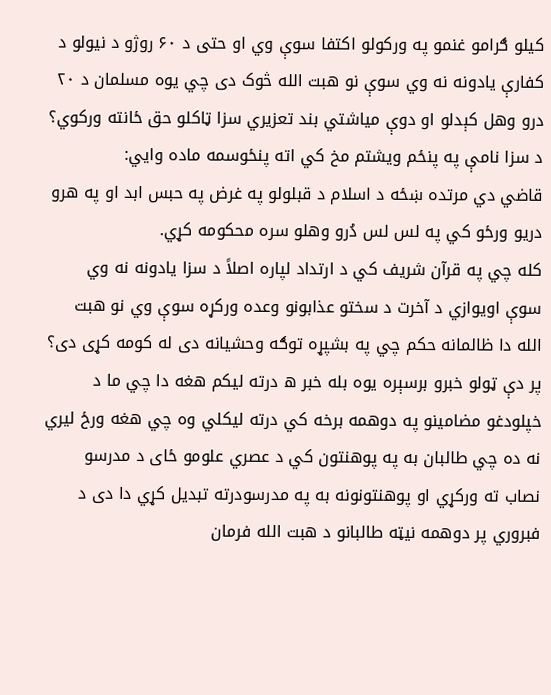کیلو ګرامو غنمو په ورکولو اکتفا سوې وي او حتی د ۶۰ روژو د نیولو د کفارې یادونه نه وي سوې نو هبت الله څوک دی چي یوه مسلمان د ۲۰ درو وهل کېدلو او دوې میاشتي بند تعزیري سزا ټاکلو حق ځانته ورکوي؟
د سزا نامې په پنځم ویشتم مخ کي اته پنځوسمه ماده وايي:
قاضي دي مرتده ښځه د اسلام د قبلولو په غرض په حبس ابد او په هرو دریو ورځو کي په لس لس دُرو وهلو سره محکومه کړي.
کله چي په قرآن شریف کي د ارتداد لپاره اصلاً د سزا یادونه نه وي سوې اویوازي د آخرت د سختو عذابونو وعده ورکړه سوې وي نو هبت الله دا ظالمانه حکم چي په بشپړه توګه وحشیانه دی له کومه کړی دی؟
پر دې ټولو خبرو برسېره یوه بله خبر ه درته لیکم هغه دا چي ما د خپلودغو مضامینو په دوهمه برخه کي درته لیکلي وه چي هغه ورځ لیري نه ده چي طالبان به په پوهنتون کي د عصري علومو ځای د مدرسو نصاب ته ورکړي او پوهنتونونه به په مدرسودرته تبدیل کړي دا دی د فبروري پر دوهمه نیټه طالبانو د هبت الله فرمان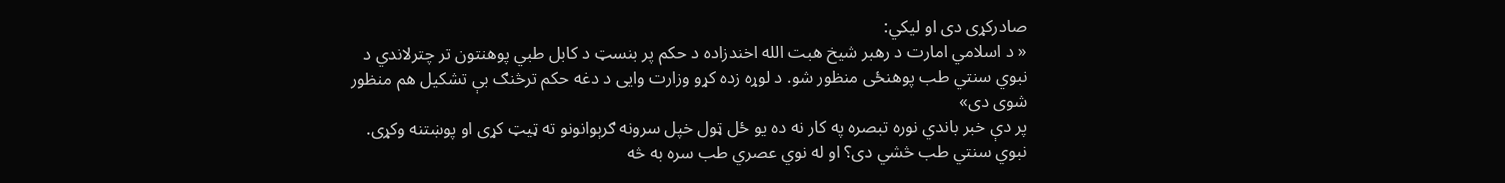صادرکړی دی او لیکي:
« د اسلامي امارت د رهبر شیخ هبت الله اخندزاده د حکم پر بنسټ د کابل طبي پوهنتون تر چترلاندي د نبوي سنتي طب پوهنځی منظور شو. د لوړه زده کړو وزارت وايی د دغه حکم ترڅنګ بې تشکیل هم منظور شوی دی»
پر دې خبر باندي نوره تبصره په کار نه ده یو ځل ټول خپل سرونه ګرېوانونو ته ټیټ کړی او پوښتنه وکړی. نبوي سنتي طب څشي دی؟ او له نوي عصري طب سره به څه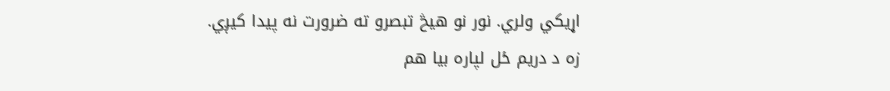اړیکي ولري. نور نو هیڅ تبصرو ته ضرورت نه پیدا کیږي.
زه د دریم ځل لپاره بیا هم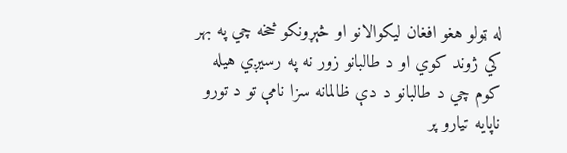له ټولو هغو افغان لیکوالانو او څېړونکو څخه چي په بهر کي ژوند کوي او د طالبانو زور نه په رسیږي هیله کوم چي د طالبانو د دې ظالمانه سزا نامې تو د تورو ناپایه تیارو پر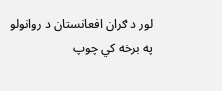لور د ګران افعانستان د روانولو په برخه کي چوپ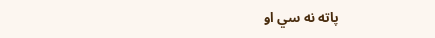پاته نه سي او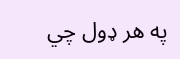په هر ډول چي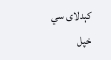کېدلای سي خپل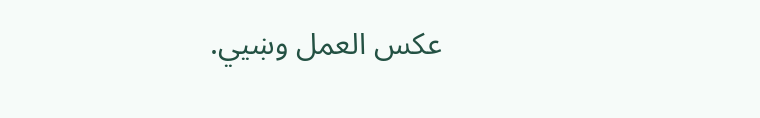عکس العمل وښيي.